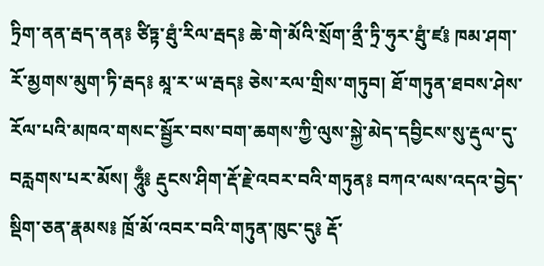ཏྲིག་ནན་རྦད་ནན༔ ཙིཏྟ་ཐུཾ་རིལ་རྦད༔ ཆེ་གེ་མོའི་སྲོག་ནྲྀ་ཏྲི་ཧུར་ཐུཾ་ཛ༔ ཁམ་ཤག་རོ་མྱགས་མུག་ཏི་རྦད༔ མཱ་ར་ཡ་རྦད༔ ཅེས་རལ་གྲིས་གཏུབ། ཐོ་གཏུན་ཐབས་ཤེས་རོལ་པའི་མཁའ་གསང་སྦྱོར་བས་བག་ཆགས་ཀྱི་ལུས་སྐྱེ་མེད་དབྱིངས་སུ་རྡུལ་དུ་བརླགས་པར་མོས། ཧཱུྃ༔ རྡུངས་ཤིག་རྡོ་རྗེ་འབར་བའི་གཏུན༔ བཀའ་ལས་འདའ་བྱེད་སྡིག་ཅན་རྣམས༔ ཁྲོ་མོ་འབར་བའི་གཏུན་ཁུང་དུ༔ རྡོ་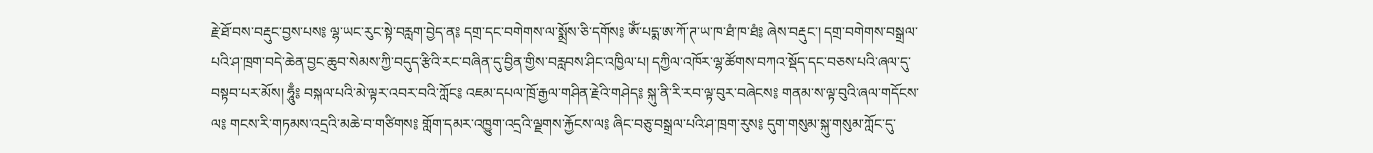རྗེ་ཐོ་བས་བརྡུང་བྱས་པས༔ ལྷ་ཡང་རུང་སྟེ་བརླག་བྱེད་ན༔ དགྲ་དང་བགེགས་ལ་སྨྲོས་ཅི་དགོས༔ ཨོཾ་པདྨ་ཨ་ཀོ་ཊ་ཡ་ཁ་ཐཾ་ཁ་ཐཾ༔ ཞེས་བརྡུང་། དགྲ་བགེགས་བསྒྲལ་པའི་ཤ་ཁྲག་བདེ་ཆེན་བྱང་ཆུབ་སེམས་ཀྱི་བདུད་རྩིའི་རང་བཞིན་དུ་བྱིན་གྱིས་བརླབས་ཤིང་འཁྱིལ་པ། དཀྱིལ་འཁོར་ལྷ་ཚོགས་བཀའ་སྡོད་དང་བཅས་པའི་ཞལ་དུ་བསྟབ་པར་མོས། ཧཱུྃ༔ བསྐལ་པའི་མེ་ལྟར་འབར་བའི་ཀློང༔ འཇམ་དཔལ་ཁྲོ་རྒྱལ་གཤིན་རྗེའི་གཤེད༔ སྐུ་ནི་རི་རབ་ལྟ་བུར་བཞེངས༔ གནམ་ས་ལྟ་བུའི་ཞལ་གདོངས་ལ༔ གངས་རི་གཏམས་འདྲའི་མཆེ་བ་གཙིགས༔ གློག་དམར་འཁྱུག་འདྲའི་ལྗགས་རྐྱོངས་ལ༔ ཞིང་བཅུ་བསྒྲལ་པའི་ཤ་ཁྲག་རུས༔ དུག་གསུམ་སྐུ་གསུམ་ཀློང་དུ་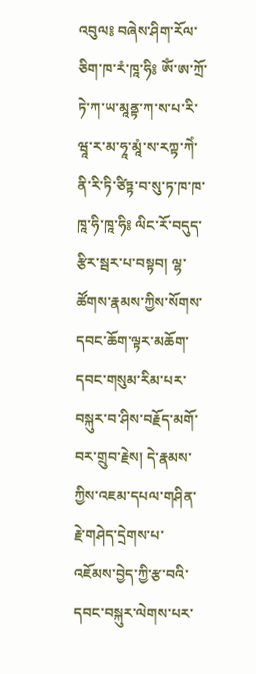འབུལ༔ བཞེས་ཤིག་རོལ་ཅིག་ཁ་རཾ་ཁཱ་ཧི༔ ཨོཾ་ཨ་ཀྲོ་ཏེ་ཀ་ཡ་མཱནྟ་ཀ་ས་པ་རི་ཝཱ་ར་མ་ཧཱ་མཱཾ་ས་རཀྟ་ཀེཾ་ནི་རི་ཏི་ཙིཏྟ་བ་སུ་ཏ་ཁ་ཁ་ཁཱ་ཧི་ཁཱ་ཧི༔ ལིང་རོ་བདུད་རྩིར་སྦར་པ་བསྟབ། ལྷ་ཚོགས་རྣམས་ཀྱིས་སོགས་དབང་ཆོག་ལྟར་མཆོག་དབང་གསུམ་རིམ་པར་བསྐུར་བ་ཤིས་བརྗོད་མགོ་བར་གྲུབ་རྗེས། དེ་རྣམས་ཀྱིས་འཇམ་དཔལ་གཤིན་རྗེ་གཤེད་དྲེགས་པ་འཇོམས་བྱེད་ཀྱི་རྩ་བའི་དབང་བསྐུར་ལེགས་པར་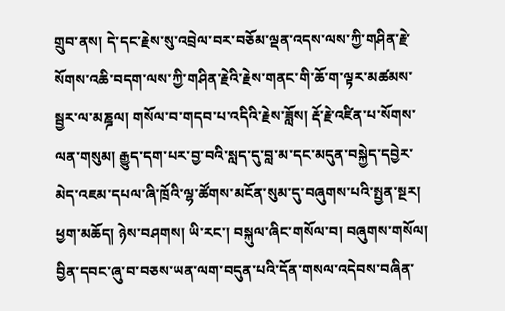གྲུབ་ནས། དེ་དང་རྗེས་སུ་འབྲེལ་བར་བཅོམ་ལྡན་འདས་ལས་ཀྱི་གཤིན་རྗེ་སོགས་འཆི་བདག་ལས་ཀྱི་གཤིན་རྗེའི་རྗེས་གནང་གི་ཆོ་ག་ལྟར་མཚམས་སྦྱར་ལ་མཎྜལ། གསོལ་བ་གདབ་པ་འདིའི་རྗེས་ཟློས། རྡོ་རྗེ་འཛིན་པ་སོགས་ལན་གསུམ། རྒྱུད་དག་པར་བྱ་བའི་སླད་དུ་བླ་མ་དང་མདུན་བསྐྱེད་དབྱེར་མེད་འཇམ་དཔལ་ཞི་ཁྲོའི་ལྷ་ཚོགས་མངོན་སུམ་དུ་བཞུགས་པའི་སྤྱན་སྔར། ཕྱག་མཆོད། ཉེས་བཤགས། ཡི་རང་། བསྐུལ་ཞིང་གསོལ་བ། བཞུགས་གསོལ། བྱིན་དབང་ཞུ་བ་བཅས་ཡན་ལག་བདུན་པའི་དོན་གསལ་འདེབས་བཞིན་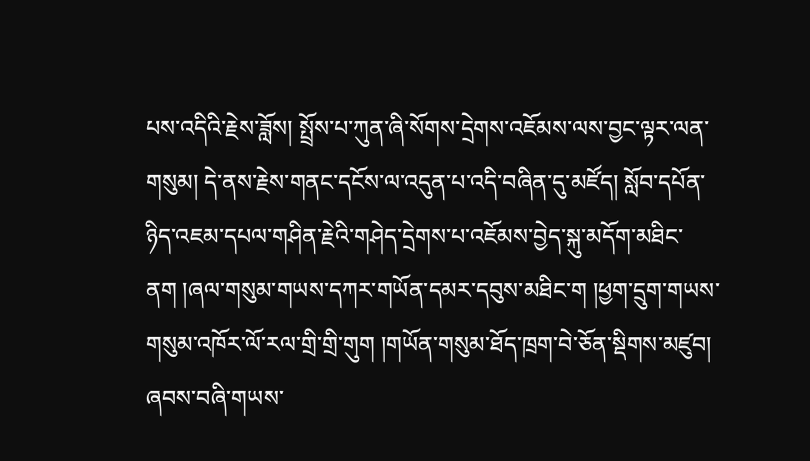པས་འདིའི་རྗེས་ཟློས། སྤྲོས་པ་ཀུན་ཞི་སོགས་དྲེགས་འཇོམས་ལས་བྱང་ལྟར་ལན་གསུམ། དེ་ནས་རྗེས་གནང་དངོས་ལ་འདུན་པ་འདི་བཞིན་དུ་མཛོད། སློབ་དཔོན་ཉིད་འཇམ་དཔལ་གཤིན་རྗེའི་གཤེད་དྲེགས་པ་འཇོམས་བྱེད་སྐུ་མདོག་མཐིང་ནག །ཞལ་གསུམ་གཡས་དཀར་གཡོན་དམར་དབུས་མཐིང་ག །ཕྱག་དྲུག་གཡས་གསུམ་འཁོར་ལོ་རལ་གྲི་གྲི་གུག །གཡོན་གསུམ་ཐོད་ཁྲག་བེ་ཅོན་སྡིགས་མཛུབ། ཞབས་བཞི་གཡས་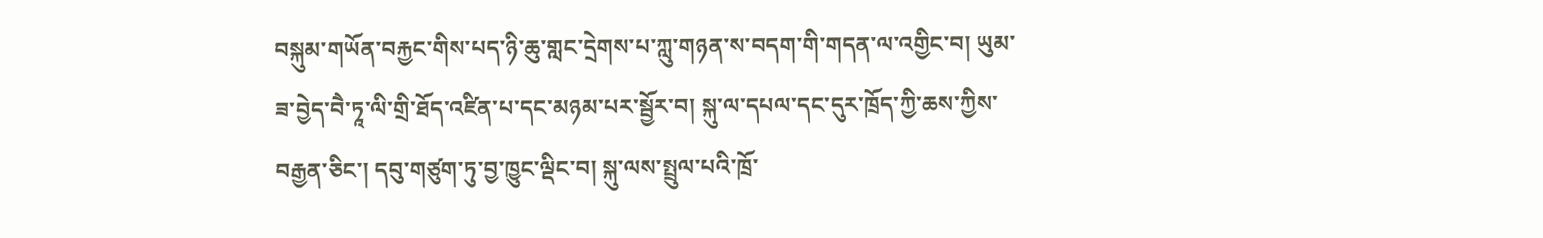བསྐུམ་གཡོན་བརྐྱང་གིས་པད་ཉི་ཆུ་གླང་དྲེགས་པ་ཀླུ་གཉན་ས་བདག་གི་གདན་ལ་འགྱིང་བ། ཡུམ་ཟ་བྱེད་བཻ་ཏཱ་ལི་གྲི་ཐོད་འཛིན་པ་དང་མཉམ་པར་སྦྱོར་བ། སྐུ་ལ་དཔལ་དང་དུར་ཁྲོད་ཀྱི་ཆས་ཀྱིས་བརྒྱན་ཅིང་། དབུ་གཙུག་ཏུ་བྱ་ཁྱུང་ལྡིང་བ། སྐུ་ལས་སྤྲུལ་པའི་ཁྲོ་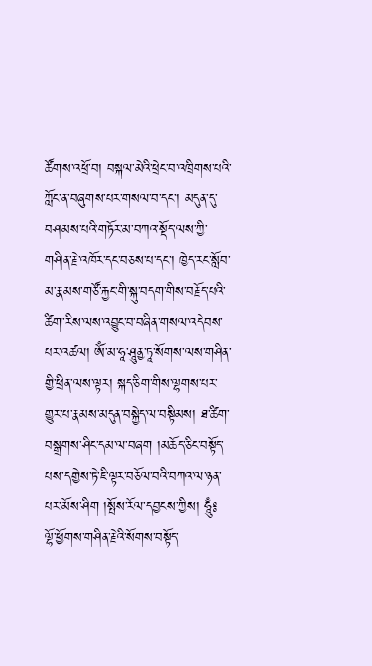ཚོགས་འཕྲོ་བ། བསྐལ་མེའི་ཕྲེང་བ་འཁྲིགས་པའི་ཀློང་ན་བཞུགས་པར་གསལ་བ་དང་། མདུན་དུ་བཤམས་པའི་གཏོར་མ་བཀའ་སྡོད་ལས་ཀྱི་གཤིན་རྗེ་འཁོར་དང་བཅས་པ་དང་། ཁྱེད་རང་སློབ་མ་རྣམས་གཙོ་རྐྱང་གི་སྐུ་བདག་གིས་བརྗོད་པའི་ཚིག་རིས་ལས་འབྱུང་བ་བཞིན་གསལ་འདེབས་པར་འཚལ། ཨོཾ་མ་ཧཱ་ཤཱུནྱ་ཏཱ་སོགས་ལས་གཤིན་གྱི་ཕྲིན་ལས་ལྟར། སྐད་ཅིག་གིས་ལྷགས་པར་གྱུར་པ་རྣམས་མདུན་བསྐྱེད་ལ་བསྟིམས། ཐ་ཚིག་བསྒྲགས་ཤིང་དམ་ལ་བཞག །མཆོད་ཅིང་བསྟོད་པས་དགྱེས་ཏེ་ཇི་ལྟར་བཅོལ་བའི་བཀའ་ལ་ཉན་པར་མོས་ཤིག །སྤོས་རོལ་དབྱངས་ཀྱིས། ཧཱུྃ༔ ལྷོ་ཕྱོགས་གཤིན་རྗེའི་སོགས་བསྟོད་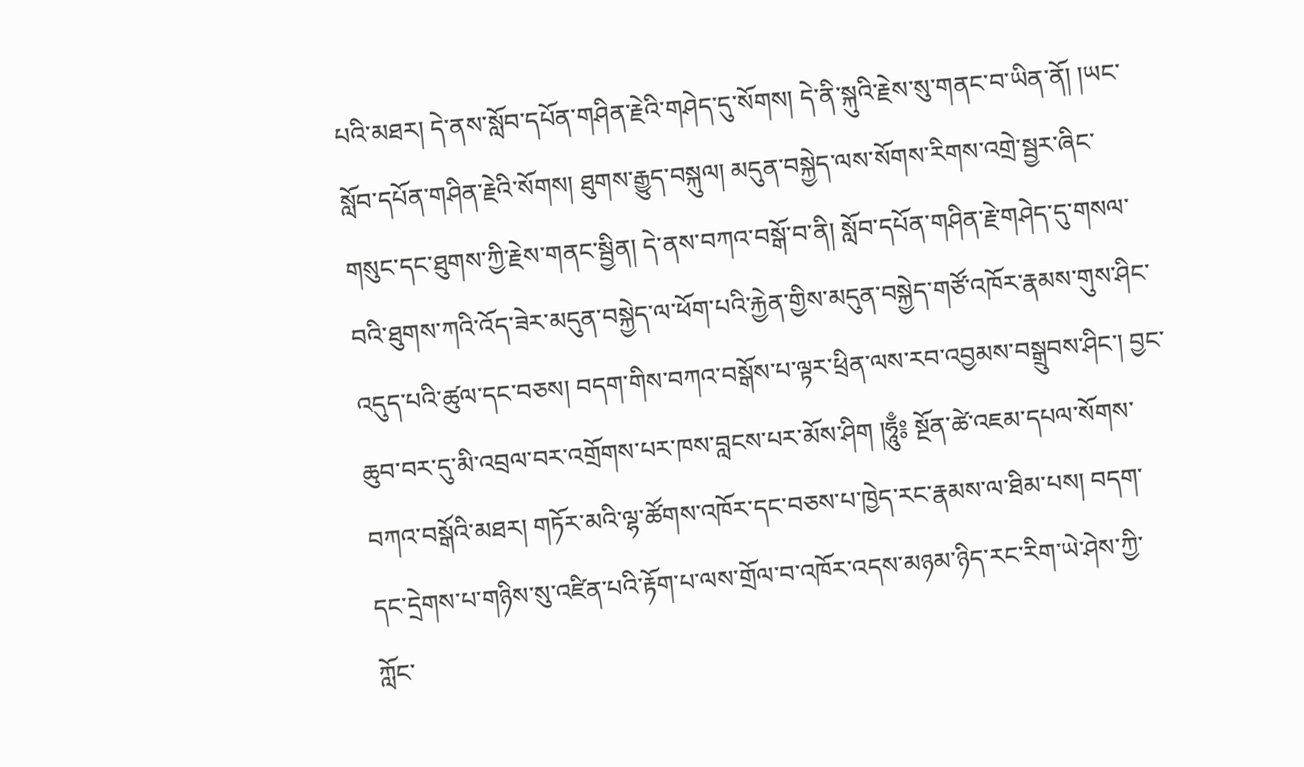པའི་མཐར། དེ་ནས་སློབ་དཔོན་གཤིན་རྗེའི་གཤེད་དུ་སོགས། དེ་ནི་སྐུའི་རྗེས་སུ་གནང་བ་ཡིན་ནོ། །ཡང་སློབ་དཔོན་གཤིན་རྗེའི་སོགས། ཐུགས་རྒྱུད་བསྐུལ། མདུན་བསྐྱེད་ལས་སོགས་རིགས་འགྲེ་སྦྱར་ཞིང་གསུང་དང་ཐུགས་ཀྱི་རྗེས་གནང་སྦྱིན། དེ་ནས་བཀའ་བསྒོ་བ་ནི། སློབ་དཔོན་གཤིན་རྗེ་གཤེད་དུ་གསལ་བའི་ཐུགས་ཀའི་འོད་ཟེར་མདུན་བསྐྱེད་ལ་ཕོག་པའི་རྐྱེན་གྱིས་མདུན་བསྐྱེད་གཙོ་འཁོར་རྣམས་གུས་ཤིང་འདུད་པའི་ཚུལ་དང་བཅས། བདག་གིས་བཀའ་བསྒོས་པ་ལྟར་ཕྲིན་ལས་རབ་འབྱམས་བསྒྲུབས་ཤིང་། བྱང་ཆུབ་བར་དུ་མི་འབྲལ་བར་འགྲོགས་པར་ཁས་བླངས་པར་མོས་ཤིག །ཧཱུྃ༔ སྔོན་ཚེ་འཇམ་དཔལ་སོགས་བཀའ་བསྒོའི་མཐར། གཏོར་མའི་ལྷ་ཚོགས་འཁོར་དང་བཅས་པ་ཁྱེད་རང་རྣམས་ལ་ཐིམ་པས། བདག་དང་དྲེགས་པ་གཉིས་སུ་འཛིན་པའི་རྟོག་པ་ལས་གྲོལ་བ་འཁོར་འདས་མཉམ་ཉིད་རང་རིག་ཡེ་ཤེས་ཀྱི་ཀློང་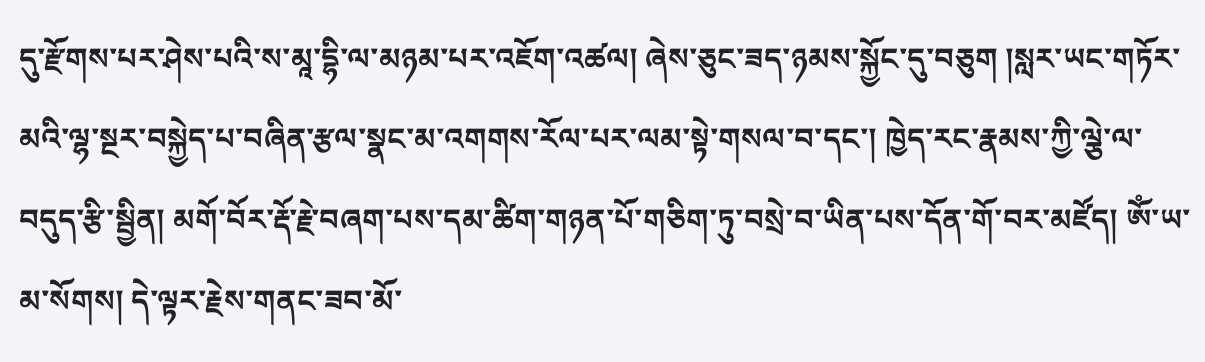དུ་རྫོགས་པར་ཤེས་པའི་ས་མཱ་དྷི་ལ་མཉམ་པར་འཇོག་འཚལ། ཞེས་ཅུང་ཟད་ཉམས་སྐྱོང་དུ་བཅུག །སླར་ཡང་གཏོར་མའི་ལྷ་སྔར་བསྐྱེད་པ་བཞིན་རྩལ་སྣང་མ་འགགས་རོལ་པར་ལམ་སྟེ་གསལ་བ་དང་། ཁྱེད་རང་རྣམས་ཀྱི་ལྕེ་ལ་བདུད་རྩི་སྦྱིན། མགོ་བོར་རྡོ་རྗེ་བཞག་པས་དམ་ཚིག་གཉན་པོ་གཅིག་ཏུ་བསྲེ་བ་ཡིན་པས་དོན་གོ་བར་མཛོད། ཨོཾ་ཡ་མ་སོགས། དེ་ལྟར་རྗེས་གནང་ཟབ་མོ་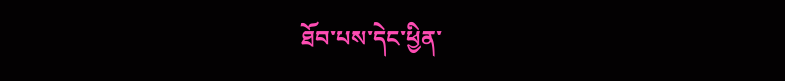ཐོབ་པས་དེང་ཕྱིན་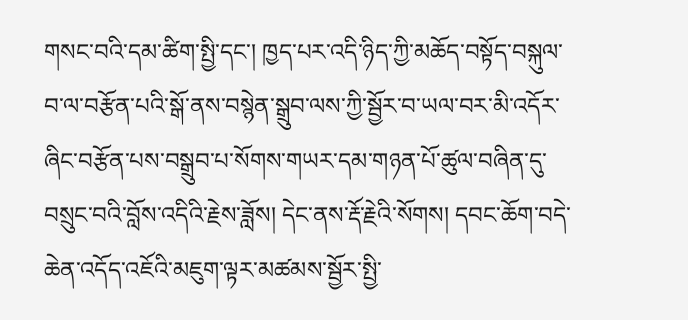གསང་བའི་དམ་ཚིག་སྤྱི་དང་། ཁྱད་པར་འདི་ཉིད་ཀྱི་མཆོད་བསྟོད་བསྐུལ་བ་ལ་བརྩོན་པའི་སྒོ་ནས་བསྙེན་སྒྲུབ་ལས་ཀྱི་སྦྱོར་བ་ཡལ་བར་མི་འདོར་ཞིང་བརྩོན་པས་བསྒྲུབ་པ་སོགས་གཡར་དམ་གཉན་པོ་ཚུལ་བཞིན་དུ་བསྲུང་བའི་བློས་འདིའི་རྗེས་ཟློས། དེང་ནས་རྡོ་རྗེའི་སོགས། དབང་ཆོག་བདེ་ཆེན་འདོད་འཇོའི་མཇུག་ལྟར་མཚམས་སྦྱོར་སྤྱི་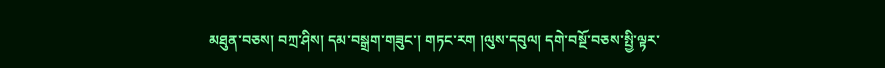མཐུན་བཅས། བཀྲ་ཤིས། དམ་བསྒྲག་གཟུང་། གཏང་རག །ལུས་དབུལ། དགེ་བསྔོ་བཅས་སྤྱི་ལྟར་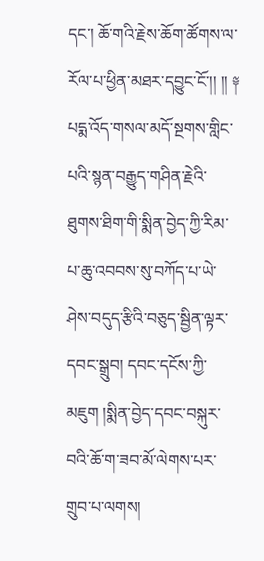དང་། ཆོ་གའི་རྗེས་ཆོག་ཚོགས་ལ་རོལ་པ་ཕྱིན་མཐར་དབྱུང་ངོ་།། །། ༈ པདྨ་འོད་གསལ་མདོ་སྔགས་གླིང་པའི་སྙན་བརྒྱུད་གཤིན་རྗེའི་ཐུགས་ཐིག་གི་སྨིན་བྱེད་ཀྱི་རིམ་པ་ཆུ་འབབས་སུ་བཀོད་པ་ཡེ་ཤེས་བདུད་རྩིའི་བཅུད་སྦྱིན་ལྟར་དབང་སྒྲུབ། དབང་དངོས་ཀྱི་མཇུག །སྨིན་བྱེད་དབང་བསྐུར་བའི་ཆོ་ག་ཟབ་མོ་ལེགས་པར་གྲུབ་པ་ལགས།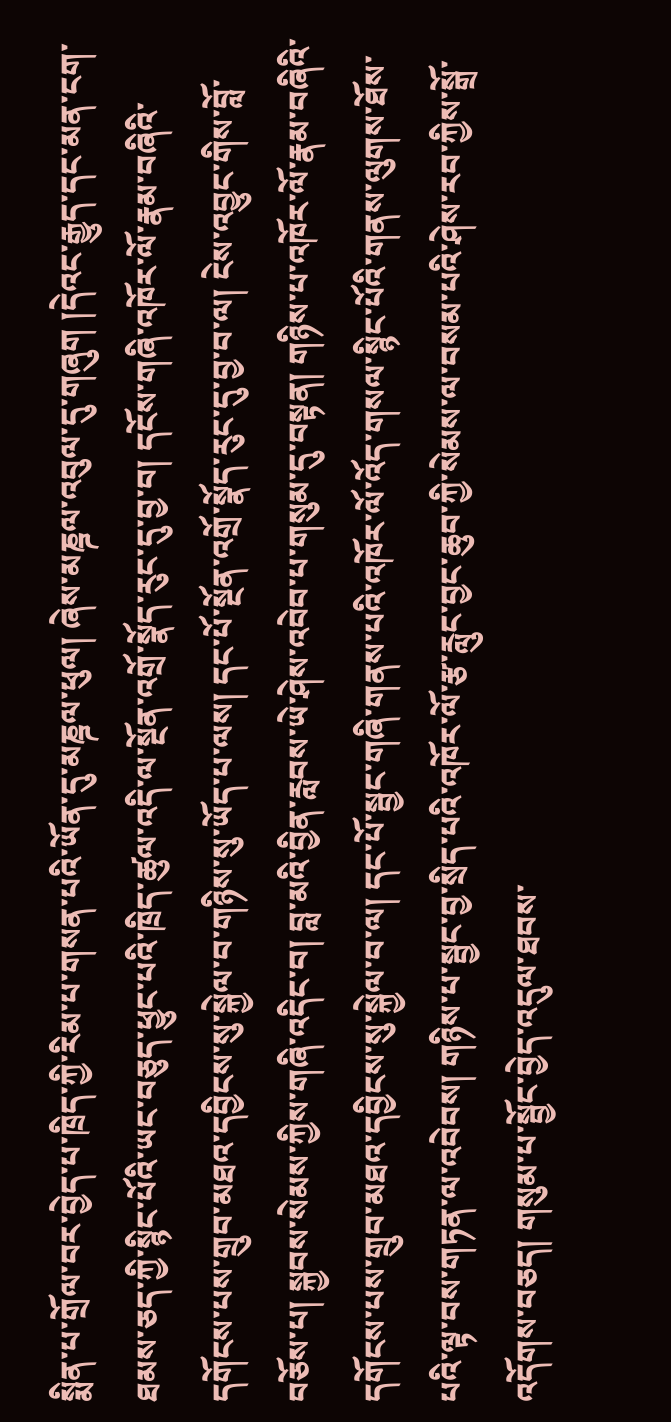སྨིན་པ་གྲོལ་བར་བྱེད་པ་ཁྲིད་ཀྱི་རིམ་པ་གསན་པའི་ཡོན་དུ་མཎྜལ་ཕུལ། ཞེས་མཎྜལ་འབུལ་དུ་གཞུག །དེའང་རྒྱུད་དང་མན་ངག་ཐམས་ཅད་ཀྱི་སྙིང་པོའི་ཡང་བཅུད་ཕྱུང་པའི་ཁྲིད་ཚུལ་འདི་ལ་སྔོན་འགྲོ་སྣོད་རུང་དུ་བྱ་བ། དངོས་གཞི་འཁོར་ལོ་རྣམ་བཞིའི་དགོངས་པས་གྲུབ་མཐའ་དབྱིངས་སུ་སྐྱེལ་བ་གཉིས་སུ་ཡོད་པ་ལས། དང་པོ་སྔོན་འགྲོ་སྣོད་རུང་དུ་བྱ་བ་ལ། ངེས་འབྱུང་གིས་བློ་བཅོས་པ། སྐྱབས་སེམས་ཀྱིས་གཞི་འདིང་བ། བླ་མའི་བྱིན་རླབས་ཡེ་ཤེས་འབེབ་པ་གསུམ་དུ་བསྟན། གཉིས་པ་འཁོར་ལོ་རྣམ་བཞིའི་དགོངས་པས་གྲུབ་མཐའ་དབྱིངས་སུ་སྐྱེལ་བ་ལ། དང་པོ་སྦྱང་གཞི་གནས་པའི་འཁོར་ལོ་འོད་གསལ་སྙིང་པོའི་གནས་ལུགས་ཐོས་པའི་ལྟ་བས་གཏན་ལ་འབེབས། གཉིས་པ་སྦྱང་བྱ་སྲིད་པའི་འཁོར་ལོ་རྩ་རླུང་བྱང་ཆུབ་ཀྱི་སེམས་ལ་བསམ་པའི་ཤེས་རབ་ཀྱིས་སྒྲོ་འདོགས་བཅད། གསུམ་པ་སྦྱོང་བྱེད་འདུལ་ཐབས་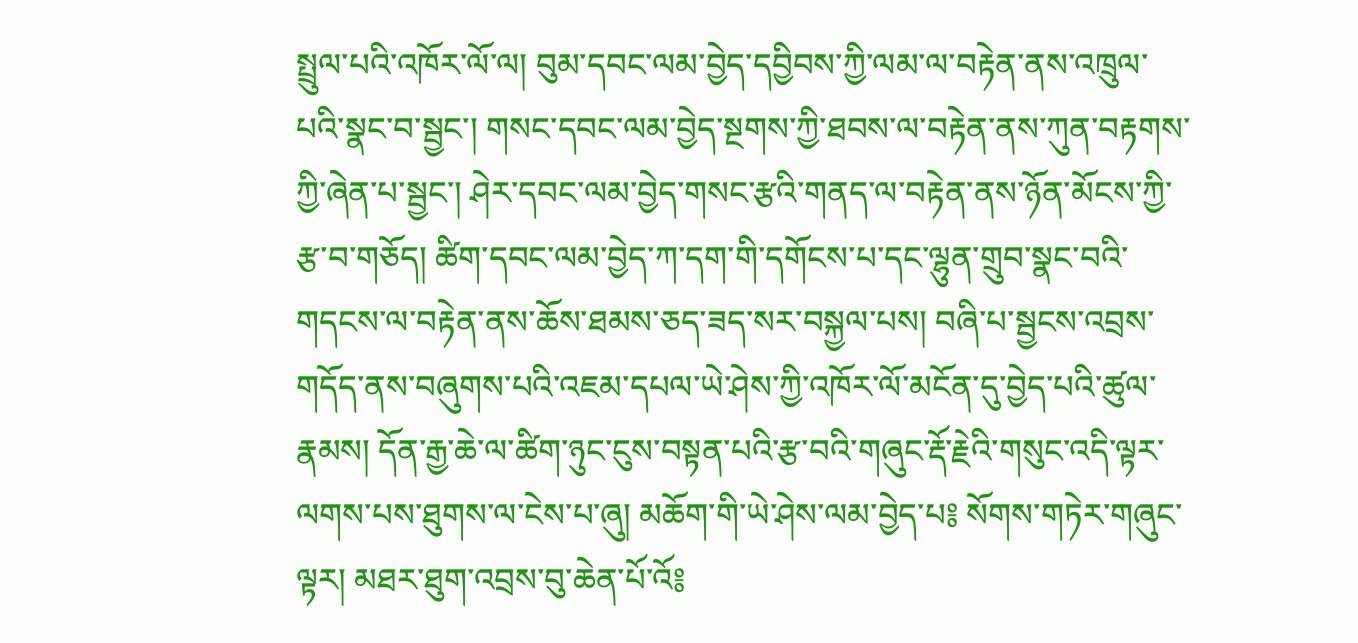སྤྲུལ་པའི་འཁོར་ལོ་ལ། བུམ་དབང་ལམ་བྱེད་དབྱིབས་ཀྱི་ལམ་ལ་བརྟེན་ནས་འཁྲུལ་པའི་སྣང་བ་སྦྱང་། གསང་དབང་ལམ་བྱེད་སྔགས་ཀྱི་ཐབས་ལ་བརྟེན་ནས་ཀུན་བརྟགས་ཀྱི་ཞེན་པ་སྦྱང་། ཤེར་དབང་ལམ་བྱེད་གསང་རྩའི་གནད་ལ་བརྟེན་ནས་ཉོན་མོངས་ཀྱི་རྩ་བ་གཅོད། ཚིག་དབང་ལམ་བྱེད་ཀ་དག་གི་དགོངས་པ་དང་ལྷུན་གྲུབ་སྣང་བའི་གདངས་ལ་བརྟེན་ནས་ཆོས་ཐམས་ཅད་ཟད་སར་བསྐྱལ་པས། བཞི་པ་སྦྱངས་འབྲས་གདོད་ནས་བཞུགས་པའི་འཇམ་དཔལ་ཡེ་ཤེས་ཀྱི་འཁོར་ལོ་མངོན་དུ་བྱེད་པའི་ཚུལ་རྣམས། དོན་རྒྱ་ཆེ་ལ་ཚིག་ཉུང་ངུས་བསྟན་པའི་རྩ་བའི་གཞུང་རྡོ་རྗེའི་གསུང་འདི་ལྟར་ལགས་པས་ཐུགས་ལ་ངེས་པ་ཞུ། མཆོག་གི་ཡེ་ཤེས་ལམ་བྱེད་པ༔ སོགས་གཏེར་གཞུང་ལྟར། མཐར་ཐུག་འབྲས་བུ་ཆེན་པོ་འོ༔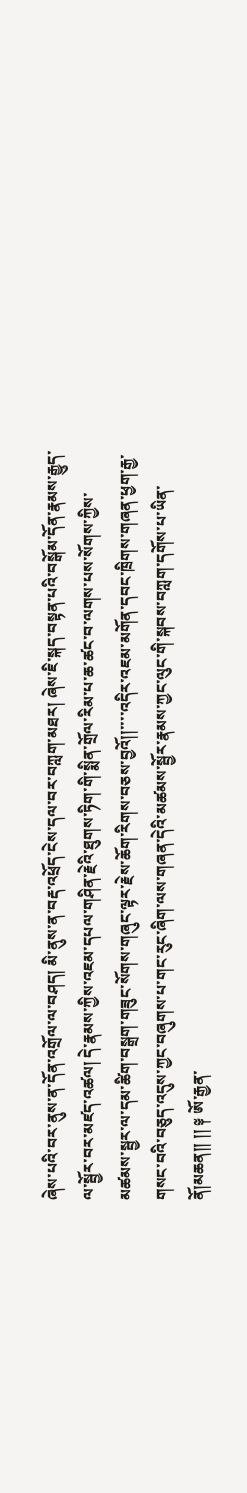ཞེས་པའི་བར་ནུས་ན་དོན་འགྲོལ་ལ་བཤད། མི་ནུས་ན་བརྡ་འཕྲོད་ངེས་དལ་བར་བཀླག་མཐར། ཞེས་ཇི་སྐད་བསྟན་པའི་བསྒོམ་དོན་རྣམས་རྒྱུད་ལ་སྦྱོར་བར་མཛད་འཚལ། དེ་རྣམས་ཀྱིས་འཇམ་དཔལ་གཤིན་རྗེའི་ཐུགས་ཏིག་གི་སྨིན་གྲོལ་རིམ་པ་ཆ་ཚང་བ་ལགས་པས་སོགས་ཀྱིས་མཚམས་སྦྱར་ལ་དམ་ཚིག་བསྒྲག་གཟུང་སོགས་གཞུང་ལྟར་རྗེས་ཆོག་རིགས་བཅས་བྱའོ།།་་་་འདིར་འཇམ་མགོན་དབང་ཁྲིགས་གཞན་ཕྱག་རྒྱ་གསང་བའི་བཅུད་འདུས་ཀྱང་བཞུགས་པ་གང་རུང་ཞིག་ལས་གཞན་དེའི་མཚམས་སྦྱོར་རྣམས་ཀྱང་ལུང་གི་སྐབས་བཀླག་དགོས་པ་ཡིན་ནོ།མཆན།། །། ༈ ཨོ་རྒྱན་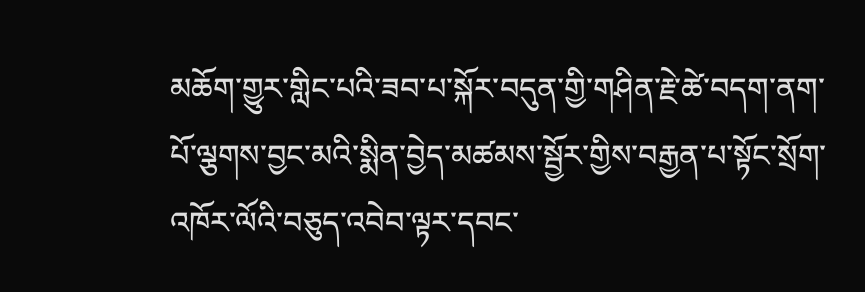མཆོག་གྱུར་གླིང་པའི་ཟབ་པ་སྐོར་བདུན་གྱི་གཤིན་རྗེ་ཚེ་བདག་ནག་པོ་ལྕགས་བྱང་མའི་སྨིན་བྱེད་མཚམས་སྦྱོར་གྱིས་བརྒྱན་པ་སྟོང་སྲོག་འཁོར་ལོའི་བཅུད་འབེབ་ལྟར་དབང་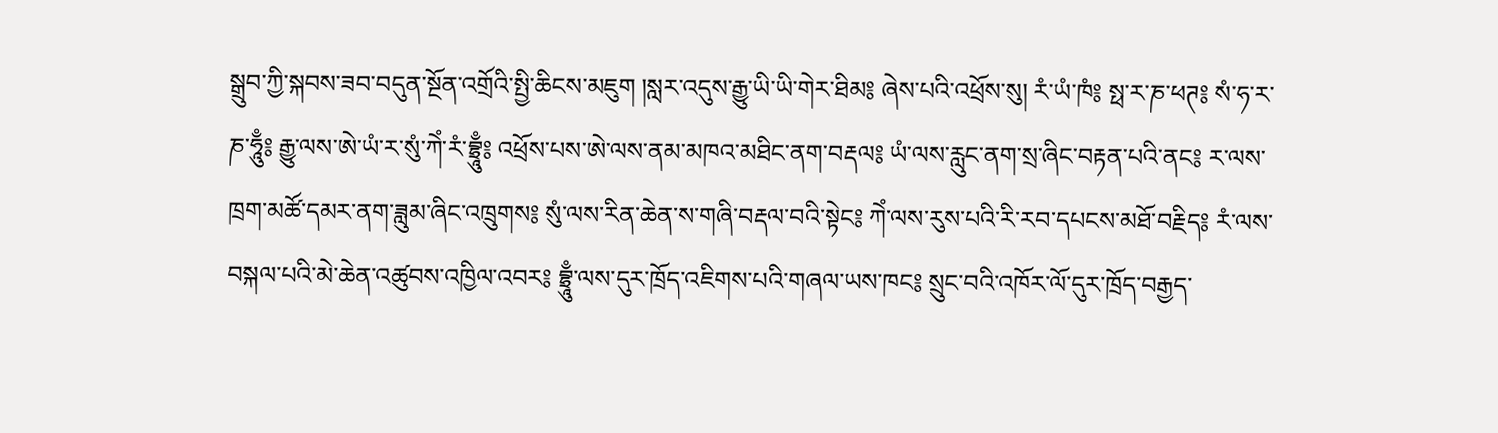སྒྲུབ་ཀྱི་སྐབས་ཟབ་བདུན་སྔོན་འགྲོའི་སྤྱི་ཆིངས་མཇུག །སླར་འདུས་རྒྱུ་ཡི་ཡི་གེར་ཐིམ༔ ཞེས་པའི་འཕྲོས་སུ། རཾ་ཡཾ་ཁཾ༔ སྥ་ར་ཎ་ཕཊ༔ སཾ་ཧ་ར་ཎ་ཧཱུྃ༔ རྒྱུ་ལས་ཨེ་ཡཾ་ར་སུཾ་ཀེཾ་རཾ་བྷྲཱུྃ༔ འཕྲོས་པས་ཨེ་ལས་ནམ་མཁའ་མཐིང་ནག་བརྡལ༔ ཡཾ་ལས་རླུང་ནག་སྲ་ཞིང་བརྟན་པའི་ནང༔ ར་ལས་ཁྲག་མཚོ་དམར་ནག་ཟླུམ་ཞིང་འཁྲུགས༔ སུཾ་ལས་རིན་ཆེན་ས་གཞི་བརྡལ་བའི་སྟེང༔ ཀེཾ་ལས་རུས་པའི་རི་རབ་དཔངས་མཐོ་བརྗིད༔ རཾ་ལས་བསྐལ་པའི་མེ་ཆེན་འཚུབས་འཁྱིལ་འབར༔ བྷྲཱུྃ་ལས་དུར་ཁྲོད་འཇིགས་པའི་གཞལ་ཡས་ཁང༔ སྲུང་བའི་འཁོར་ལོ་དུར་ཁྲོད་བརྒྱད་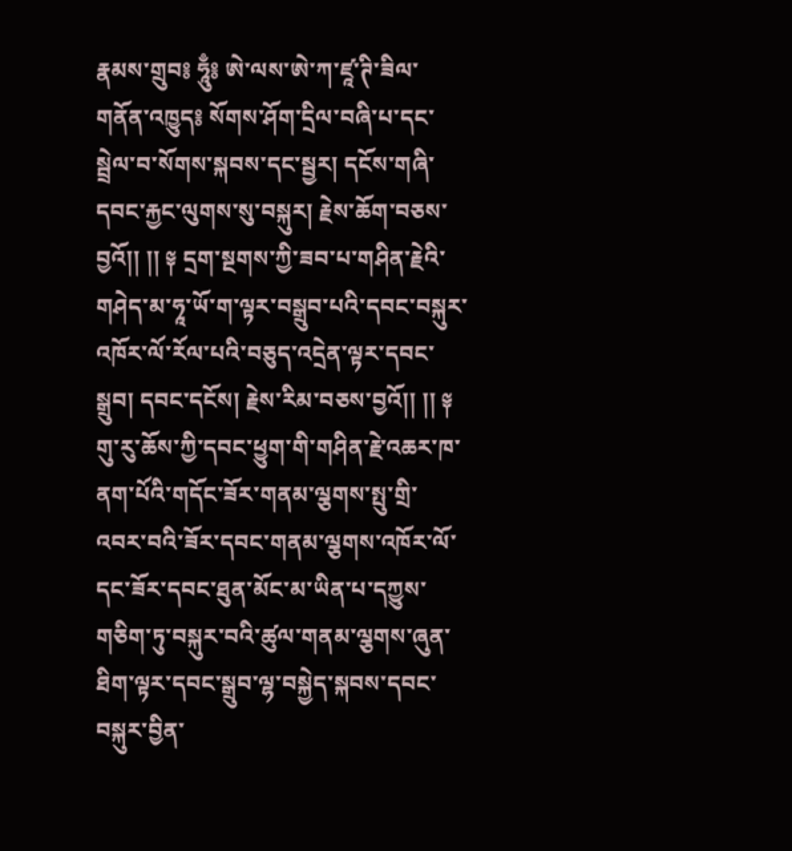རྣམས་གྲུབ༔ ཧཱུྃ༔ ཨེ་ལས་ཨེ་ཀ་ཛཱ་ཊི་ཟིལ་གནོན་འཁྱུད༔ སོགས་ཤོག་དྲིལ་བཞི་པ་དང་སྦྲེལ་བ་སོགས་སྐབས་དང་སྦྱར། དངོས་གཞི་དབང་རྐྱང་ལུགས་སུ་བསྐུར། རྗེས་ཆོག་བཅས་བྱའོ།། །། ༈ དྲག་སྔགས་ཀྱི་ཟབ་པ་གཤིན་རྗེའི་གཤེད་མ་ཧཱ་ཡོ་ག་ལྟར་བསྒྲུབ་པའི་དབང་བསྐུར་འཁོར་ལོ་རོལ་པའི་བཅུད་འདྲེན་ལྟར་དབང་སྒྲུབ། དབང་དངོས། རྗེས་རིམ་བཅས་བྱའོ།། །། ༈ གུ་རུ་ཆོས་ཀྱི་དབང་ཕྱུག་གི་གཤིན་རྗེ་འཆར་ཁ་ནག་པོའི་གདོང་ཟོར་གནམ་ལྕགས་སྤུ་གྲི་འབར་བའི་ཟོར་དབང་གནམ་ལྕགས་འཁོར་ལོ་དང་ཟོར་དབང་ཐུན་མོང་མ་ཡིན་པ་དཀྱུས་གཅིག་ཏུ་བསྐུར་བའི་ཚུལ་གནམ་ལྕགས་ཞུན་ཐིག་ལྟར་དབང་སྒྲུབ་ལྷ་བསྐྱེད་སྐབས་དབང་བསྐུར་བྱིན་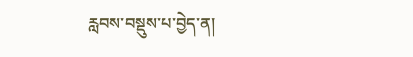རླབས་བསྡུས་པ་བྱེད་ན།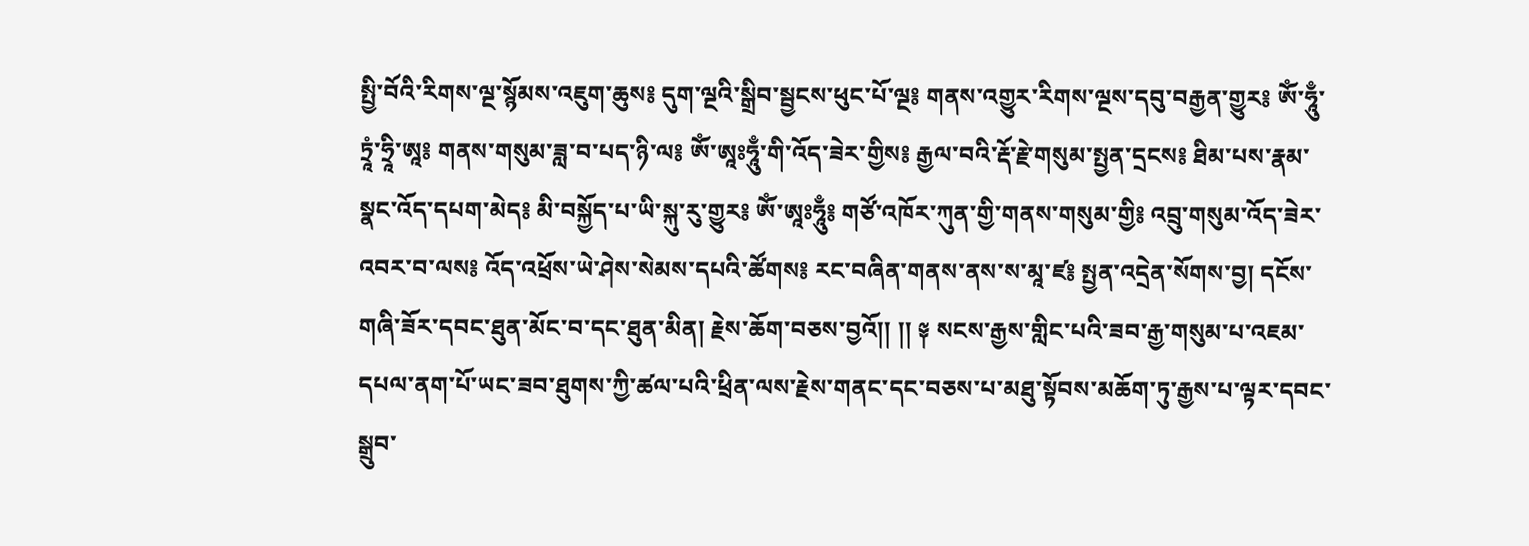སྤྱི་བོའི་རིགས་ལྔ་སྙོམས་འཇུག་ཆུས༔ དུག་ལྔའི་སྒྲིབ་སྦྱངས་ཕུང་པོ་ལྔ༔ གནས་འགྱུར་རིགས་ལྔས་དབུ་བརྒྱན་གྱུར༔ ཨོཾ་ཧཱུྃ་ཏྲཱཾ་ཧྲཱི་ཨཱ༔ གནས་གསུམ་ཟླ་བ་པད་ཉི་ལ༔ ཨོཾ་ཨཱཿཧཱུྃ་གི་འོད་ཟེར་གྱིས༔ རྒྱལ་བའི་རྡོ་རྗེ་གསུམ་སྤྱན་དྲངས༔ ཐིམ་པས་རྣམ་སྣང་འོད་དཔག་མེད༔ མི་བསྐྱོད་པ་ཡི་སྐུ་རུ་གྱུར༔ ཨོཾ་ཨཱཿཧཱུྃ༔ གཙོ་འཁོར་ཀུན་གྱི་གནས་གསུམ་གྱི༔ འབྲུ་གསུམ་འོད་ཟེར་འབར་བ་ལས༔ འོད་འཕྲོས་ཡེ་ཤེས་སེམས་དཔའི་ཚོགས༔ རང་བཞིན་གནས་ནས་ས་མཱ་ཛ༔ སྤྱན་འདྲེན་སོགས་བྱ། དངོས་གཞི་ཟོར་དབང་ཐུན་མོང་བ་དང་ཐུན་མིན། རྗེས་ཆོག་བཅས་བྱའོ།། །། ༈ སངས་རྒྱས་གླིང་པའི་ཟབ་རྒྱ་གསུམ་པ་འཇམ་དཔལ་ནག་པོ་ཡང་ཟབ་ཐུགས་ཀྱི་ཚལ་པའི་ཕྲིན་ལས་རྗེས་གནང་དང་བཅས་པ་མཐུ་སྟོབས་མཆོག་ཏུ་རྒྱས་པ་ལྟར་དབང་སྒྲུབ་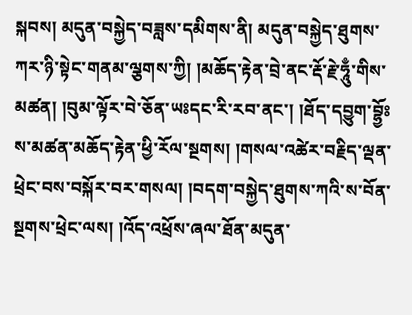སྐབས། མདུན་བསྐྱེད་བཟླས་དམིགས་ནི། མདུན་བསྐྱེད་ཐུགས་ཀར་ཉི་སྟེང་གནམ་ལྕགས་ཀྱི། །མཆོད་རྟེན་བྲེ་ནང་རྡོ་རྗེ་ཧཱུྃ་གིས་མཚན། །བུམ་ལྟོར་བེ་ཅོན་ཡཿདང་རི་རབ་ནང་། །ཐོད་དབྱུག་བྷྱོཿས་མཚན་མཆོད་རྟེན་ཕྱི་རོལ་སྔགས། །གསལ་འཚེར་བརྗིད་ལྡན་ཕྲེང་བས་བསྐོར་བར་གསལ། །བདག་བསྐྱེད་ཐུགས་ཀའི་ས་བོན་སྔགས་ཕྲེང་ལས། །འོད་འཕྲོས་ཞལ་ཐོན་མདུན་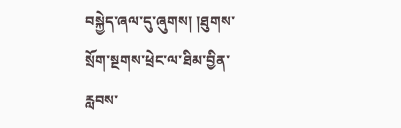བསྐྱེད་ཞལ་དུ་ཞུགས། །ཐུགས་སྲོག་སྔགས་ཕྲེང་ལ་ཐིམ་བྱིན་རླབས་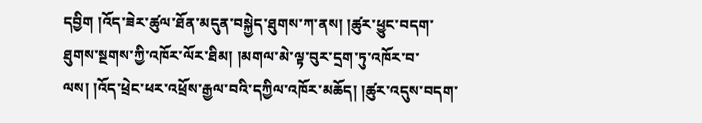དབྱིག །འོད་ཟེར་ཚུལ་ཐོན་མདུན་བསྐྱེད་ཐུགས་ཀ་ནས། །ཚུར་ཕྱུང་བདག་ཐུགས་སྔགས་ཀྱི་འཁོར་ལོར་ཐིམ། །མགལ་མེ་ལྟ་བུར་དྲག་ཏུ་འཁོར་བ་ལས། །འོད་ཕྲེང་ཕར་འཕྲོས་རྒྱལ་བའི་དཀྱིལ་འཁོར་མཆོད། །ཚུར་འདུས་བདག་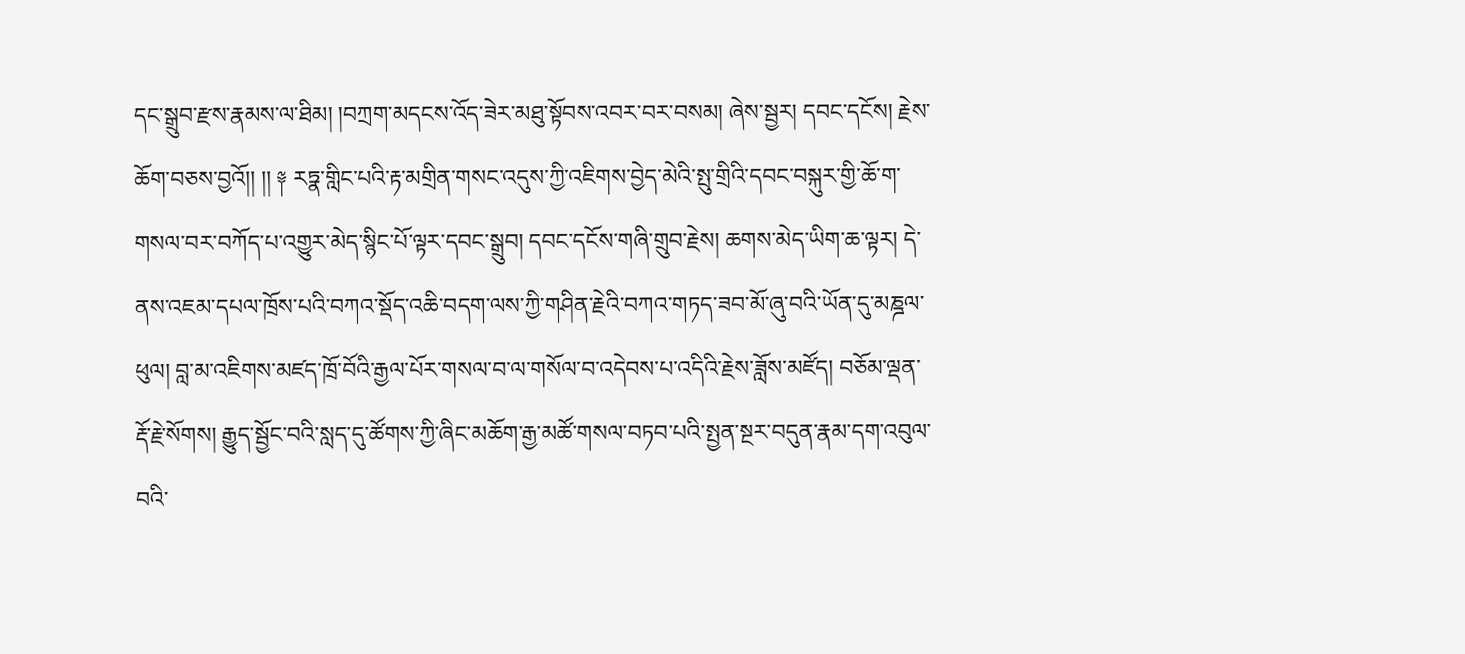དང་སྒྲུབ་རྫས་རྣམས་ལ་ཐིམ། །བཀྲག་མདངས་འོད་ཟེར་མཐུ་སྟོབས་འབར་བར་བསམ། ཞེས་སྦྱར། དབང་དངོས། རྗེས་ཆོག་བཅས་བྱའོ།། །། ༈ རཏྣ་གླིང་པའི་རྟ་མགྲིན་གསང་འདུས་ཀྱི་འཇིགས་བྱེད་མེའི་སྤུ་གྲིའི་དབང་བསྐུར་གྱི་ཆོ་ག་གསལ་བར་བཀོད་པ་འགྱུར་མེད་སྙིང་པོ་ལྟར་དབང་སྒྲུབ། དབང་དངོས་གཞི་གྲུབ་རྗེས། ཆགས་མེད་ཡིག་ཆ་ལྟར། དེ་ནས་འཇམ་དཔལ་ཁྲོས་པའི་བཀའ་སྡོད་འཆི་བདག་ལས་ཀྱི་གཤིན་རྗེའི་བཀའ་གཏད་ཟབ་མོ་ཞུ་བའི་ཡོན་དུ་མཎྜལ་ཕུལ། བླ་མ་འཇིགས་མཛད་ཁྲོ་བོའི་རྒྱལ་པོར་གསལ་བ་ལ་གསོལ་བ་འདེབས་པ་འདིའི་རྗེས་ཟློས་མཛོད། བཅོམ་ལྡན་རྡོ་རྗེ་སོགས། རྒྱུད་སྦྱོང་བའི་སླད་དུ་ཚོགས་ཀྱི་ཞིང་མཆོག་རྒྱ་མཚོ་གསལ་བཏབ་པའི་སྤྱན་སྔར་བདུན་རྣམ་དག་འབུལ་བའི་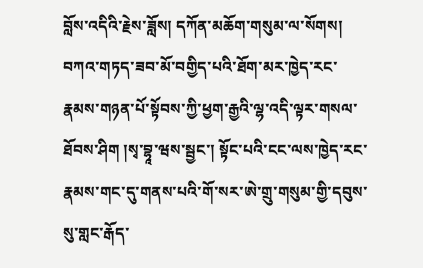བློས་འདིའི་རྗེས་ཟློས། དཀོན་མཆོག་གསུམ་ལ་སོགས། བཀའ་གཏད་ཟབ་མོ་བགྱིད་པའི་ཐོག་མར་ཁྱེད་རང་རྣམས་གཉན་པོ་སྟོབས་ཀྱི་ཕྱག་རྒྱའི་ལྷ་འདི་ལྟར་གསལ་ཐོབས་ཤིག །སྭ་བྷཱ་ཝས་སྦྱང་། སྟོང་པའི་ངང་ལས་ཁྱེད་རང་རྣམས་གང་དུ་གནས་པའི་གོ་སར་ཨེ་གྲུ་གསུམ་གྱི་དབུས་སུ་གླང་རྒོད་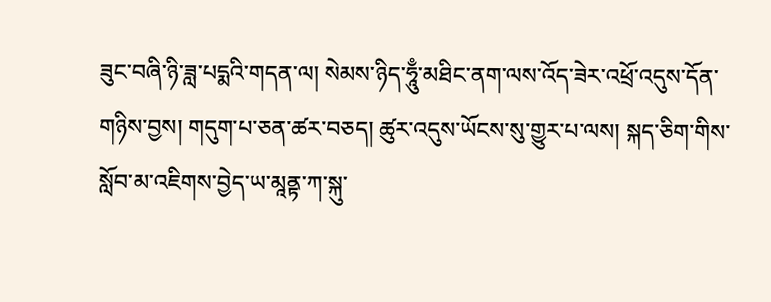ཟུང་བཞི་ཉི་ཟླ་པདྨའི་གདན་ལ། སེམས་ཉིད་ཧཱུྃ་མཐིང་ནག་ལས་འོད་ཟེར་འཕྲོ་འདུས་དོན་གཉིས་བྱས། གདུག་པ་ཅན་ཚར་བཅད། ཚུར་འདུས་ཡོངས་སུ་གྱུར་པ་ལས། སྐད་ཅིག་གིས་སློབ་མ་འཇིགས་བྱེད་ཡ་མཱནྟ་ཀ་སྐུ་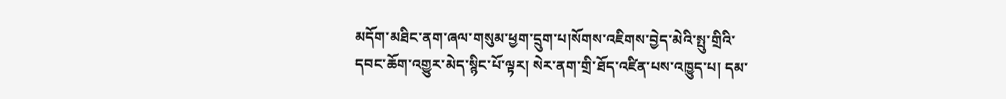མདོག་མཐིང་ནག་ཞལ་གསུམ་ཕྱག་དྲུག་པ།སོགས་འཇིགས་བྱེད་མེའི་སྤུ་གྲིའི་དབང་ཆོག་འགྱུར་མེད་སྙིང་པོ་ལྟར། སེར་ནག་གྲི་ཐོད་འཛིན་པས་འཁྱུད་པ། དམ་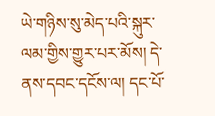ཡེ་གཉིས་སུ་མེད་པའི་སྐུར་ལམ་གྱིས་གྱུར་པར་མོས། དེ་ནས་དབང་དངོས་ལ། དང་པོ་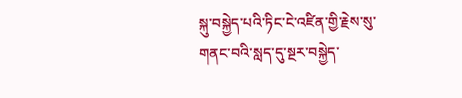སྐུ་བསྐྱེད་པའི་ཏིང་ངེ་འཛིན་གྱི་རྗེས་སུ་གནང་བའི་སླད་དུ་སྔར་བསྐྱེད་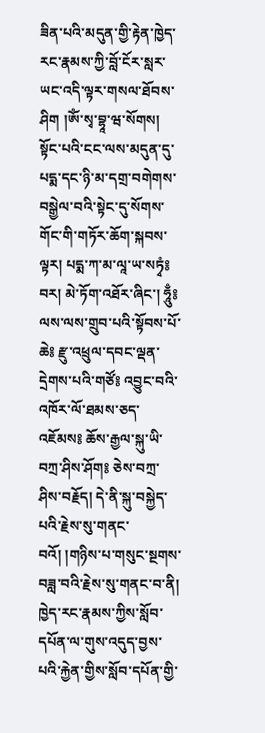ཟིན་པའི་མདུན་གྱི་རྟེན་ཁྱེད་རང་རྣམས་ཀྱི་བློ་ངོར་སླར་ཡང་འདི་ལྟར་གསལ་ཐོབས་ཤིག །ཨོཾ་སྭ་བྷཱ་ཝ་སོགས། སྟོང་པའི་ངང་ལས་མདུན་དུ་པདྨ་དང་ཉི་མ་དགྲ་བགེགས་བསྒྱེལ་བའི་སྟེང་དུ་སོགས་གོང་གི་གཏོར་ཆོག་སྐབས་ལྟར། པདྨ་ཀ་མ་ལཱ་ཡ་སཏྭཾ༔ བར། མེ་ཏོག་འཐོར་ཞིང་། ཧཱུྃ༔ ལས་ལས་གྲུབ་པའི་སྟོབས་པོ་ཆེ༔ རྫུ་འཕྲུལ་དབང་ལྡན་དྲེགས་པའི་གཙོ༔ འབྱུང་བའི་འཁོར་ལོ་ཐམས་ཅད་འཇོམས༔ ཆོས་རྒྱལ་སྐུ་ཡི་བཀྲ་ཤིས་ཤོག༔ ཅེས་བཀྲ་ཤིས་བརྗོད། དེ་ནི་སྐུ་བསྐྱེད་པའི་རྗེས་སུ་གནང་བའོ། །གཉིས་པ་གསུང་སྔགས་བཟླ་བའི་རྗེས་སུ་གནང་བ་ནི། ཁྱེད་རང་རྣམས་ཀྱིས་སློབ་དཔོན་ལ་གུས་འདུད་བྱས་པའི་རྐྱེན་གྱིས་སློབ་དཔོན་གྱི་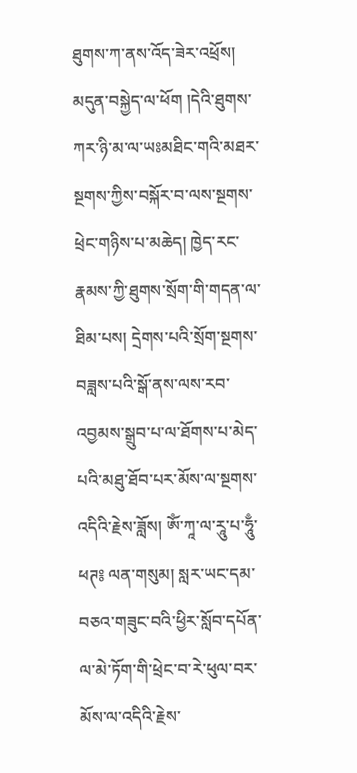ཐུགས་ཀ་ནས་འོད་ཟེར་འཕྲོས། མདུན་བསྐྱེད་ལ་ཕོག །དེའི་ཐུགས་ཀར་ཉི་མ་ལ་ཡཿམཐིང་གའི་མཐར་སྔགས་ཀྱིས་བསྐོར་བ་ལས་སྔགས་ཕྲེང་གཉིས་པ་མཆེད། ཁྱེད་རང་རྣམས་ཀྱི་ཐུགས་སྲོག་གི་གདན་ལ་ཐིམ་པས། དྲེགས་པའི་སྲོག་སྔགས་བཟླས་པའི་སྒོ་ནས་ལས་རབ་འབྱམས་སྒྲུབ་པ་ལ་ཐོགས་པ་མེད་པའི་མཐུ་ཐོབ་པར་མོས་ལ་སྔགས་འདིའི་རྗེས་ཟློས། ཨོཾ་ཀཱ་ལ་རཱུ་པ་ཧཱུྃ་ཕཊ༔ ལན་གསུམ། སླར་ཡང་དམ་བཅའ་གཟུང་བའི་ཕྱིར་སློབ་དཔོན་ལ་མེ་ཏོག་གི་ཕྲེང་བ་རེ་ཕུལ་བར་མོས་ལ་འདིའི་རྗེས་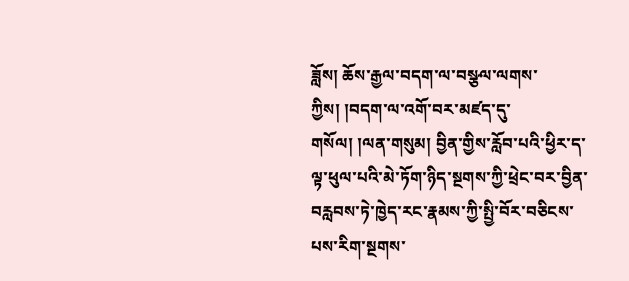ཟློས། ཆོས་རྒྱལ་བདག་ལ་བསྩལ་ལགས་ཀྱིས། །བདག་ལ་འགོ་བར་མཛད་དུ་གསོལ། །ལན་གསུམ། བྱིན་གྱིས་རློབ་པའི་ཕྱིར་ད་ལྟ་ཕུལ་པའི་མེ་ཏོག་ཉིད་སྔགས་ཀྱི་ཕྲེང་བར་བྱིན་བརླབས་ཏེ་ཁྱེད་རང་རྣམས་ཀྱི་སྤྱི་བོར་བཅིངས་པས་རིག་སྔགས་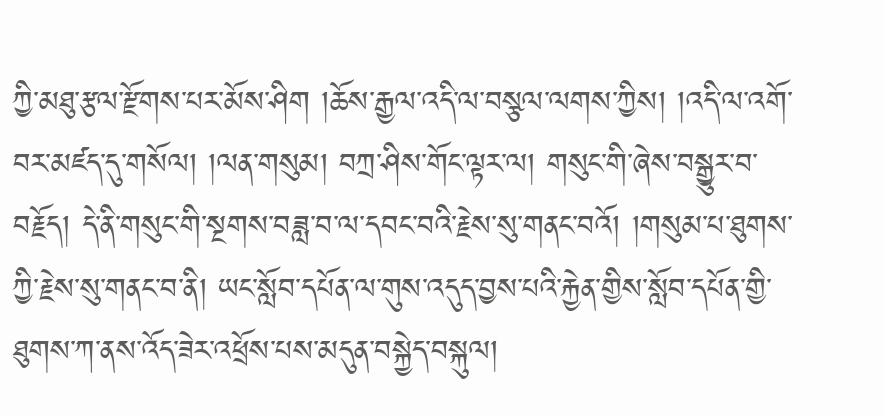ཀྱི་མཐུ་རྩལ་རྫོགས་པར་མོས་ཤིག །ཆོས་རྒྱལ་འདི་ལ་བསྩལ་ལགས་ཀྱིས། །འདི་ལ་འགོ་བར་མཛད་དུ་གསོལ། །ལན་གསུམ། བཀྲ་ཤིས་གོང་ལྟར་ལ། གསུང་གི་ཞེས་བསྒྱུར་བ་བརྗོད། དེ་ནི་གསུང་གི་སྔགས་བཟླ་བ་ལ་དབང་བའི་རྗེས་སུ་གནང་བའོ། །གསུམ་པ་ཐུགས་ཀྱི་རྗེས་སུ་གནང་བ་ནི། ཡང་སློབ་དཔོན་ལ་གུས་འདུད་བྱས་པའི་རྐྱེན་གྱིས་སློབ་དཔོན་གྱི་ཐུགས་ཀ་ནས་འོད་ཟེར་འཕྲོས་པས་མདུན་བསྐྱེད་བསྐུལ།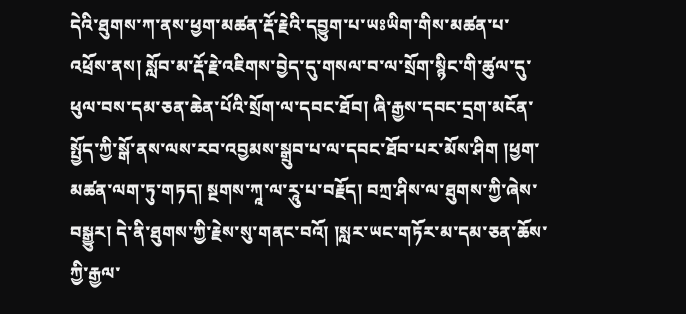དེའི་ཐུགས་ཀ་ནས་ཕྱག་མཚན་རྡོ་རྗེའི་དབྱུག་པ་ཡཿཡིག་གིས་མཚན་པ་འཕྲོས་ནས། སློབ་མ་རྡོ་རྗེ་འཇིགས་བྱེད་དུ་གསལ་བ་ལ་སྲོག་སྙིང་གི་ཚུལ་དུ་ཕུལ་བས་དམ་ཅན་ཆེན་པོའི་སྲོག་ལ་དབང་ཐོབ། ཞི་རྒྱས་དབང་དྲག་མངོན་སྤྱོད་ཀྱི་སྒོ་ནས་ལས་རབ་འབྱམས་སྒྲུབ་པ་ལ་དབང་ཐོབ་པར་མོས་ཤིག །ཕྱག་མཚན་ལག་ཏུ་གཏད། སྔགས་ཀཱ་ལ་རཱུ་པ་བརྗོད། བཀྲ་ཤིས་ལ་ཐུགས་ཀྱི་ཞེས་བསྒྱུར། དེ་ནི་ཐུགས་ཀྱི་རྗེས་སུ་གནང་བའོ། །སླར་ཡང་གཏོར་མ་དམ་ཅན་ཆོས་ཀྱི་རྒྱལ་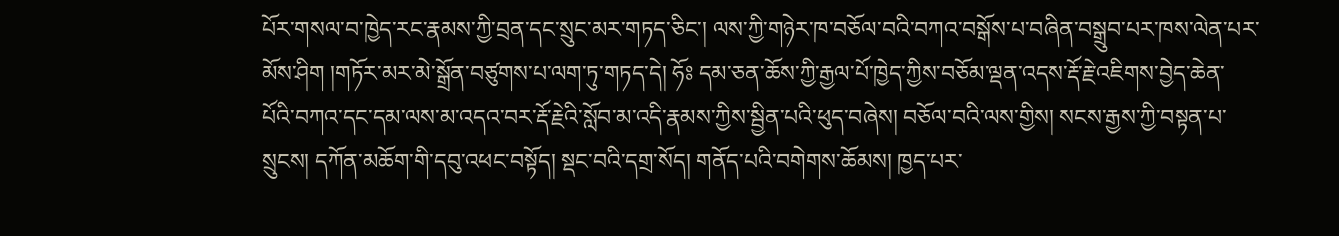པོར་གསལ་བ་ཁྱེད་རང་རྣམས་ཀྱི་བྲན་དང་སྲུང་མར་གཏད་ཅིང་། ལས་ཀྱི་གཉེར་ཁ་བཅོལ་བའི་བཀའ་བསྒོས་པ་བཞིན་བསྒྲུབ་པར་ཁས་ལེན་པར་མོས་ཤིག །གཏོར་མར་མེ་སྒྲོན་བཙུགས་པ་ལག་ཏུ་གཏད་དེ། ཧོཿ དམ་ཅན་ཆོས་ཀྱི་རྒྱལ་པོ་ཁྱེད་ཀྱིས་བཅོམ་ལྡན་འདས་རྡོ་རྗེ་འཇིགས་བྱེད་ཆེན་པོའི་བཀའ་དང་དམ་ལས་མ་འདའ་བར་རྡོ་རྗེའི་སློབ་མ་འདི་རྣམས་ཀྱིས་སྦྱིན་པའི་ཕུད་བཞེས། བཅོལ་བའི་ལས་གྱིས། སངས་རྒྱས་ཀྱི་བསྟན་པ་སྲུངས། དཀོན་མཆོག་གི་དབུ་འཕང་བསྟོད། སྡང་བའི་དགྲ་སོད། གནོད་པའི་བགེགས་ཆོམས། ཁྱད་པར་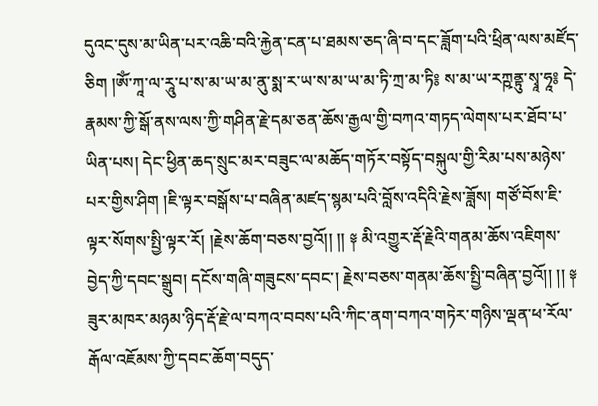དུའང་དུས་མ་ཡིན་པར་འཆི་བའི་རྐྱེན་ངན་པ་ཐམས་ཅད་ཞི་བ་དང་ཟློག་པའི་ཕྲིན་ལས་མཛོད་ཅིག །ཨོཾ་ཀཱ་ལ་རཱུ་པ་ས་མ་ཡ་མ་ནུ་སྨ་ར་ཡ་ས་མ་ཡ་མ་ཏི་ཀྲ་མ་ཏི༔ ས་མ་ཡ་རཀྵནྟུ་སྭཱ་ཧཱ༔ དེ་རྣམས་ཀྱི་སྒོ་ནས་ལས་ཀྱི་གཤིན་རྗེ་དམ་ཅན་ཆོས་རྒྱལ་གྱི་བཀའ་གཏད་ལེགས་པར་ཐོབ་པ་ཡིན་པས། དེང་ཕྱིན་ཆད་སྲུང་མར་བཟུང་ལ་མཆོད་གཏོར་བསྟོད་བསྐུལ་གྱི་རིམ་པས་མཉེས་པར་གྱིས་ཤིག །ཇི་ལྟར་བསྒོས་པ་བཞིན་མཛད་སྙམ་པའི་བློས་འདིའི་རྗེས་ཟློས། གཙོ་བོས་ཇི་ལྟར་སོགས་སྤྱི་ལྟར་རོ། །རྗེས་ཆོག་བཅས་བྱའོ།། །། ༈ མི་འགྱུར་རྡོ་རྗེའི་གནམ་ཆོས་འཇིགས་བྱེད་ཀྱི་དབང་སྒྲུབ། དངོས་གཞི་གཟུངས་དབང་། རྗེས་བཅས་གནམ་ཆོས་སྤྱི་བཞིན་བྱའོ།། །། ༈ ཟུར་མཁར་མཉམ་ཉིད་རྡོ་རྗེ་ལ་བཀའ་བབས་པའི་ཀིང་ནག་བཀའ་གཏེར་གཉིས་ལྡན་ཕ་རོལ་རྒོལ་འཇོམས་ཀྱི་དབང་ཆོག་བདུད་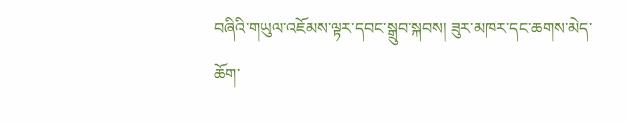བཞིའི་གཡུལ་འཇོམས་ལྟར་དབང་སྒྲུབ་སྐབས། ཟུར་མཁར་དང་ཆགས་མེད་ཆོག་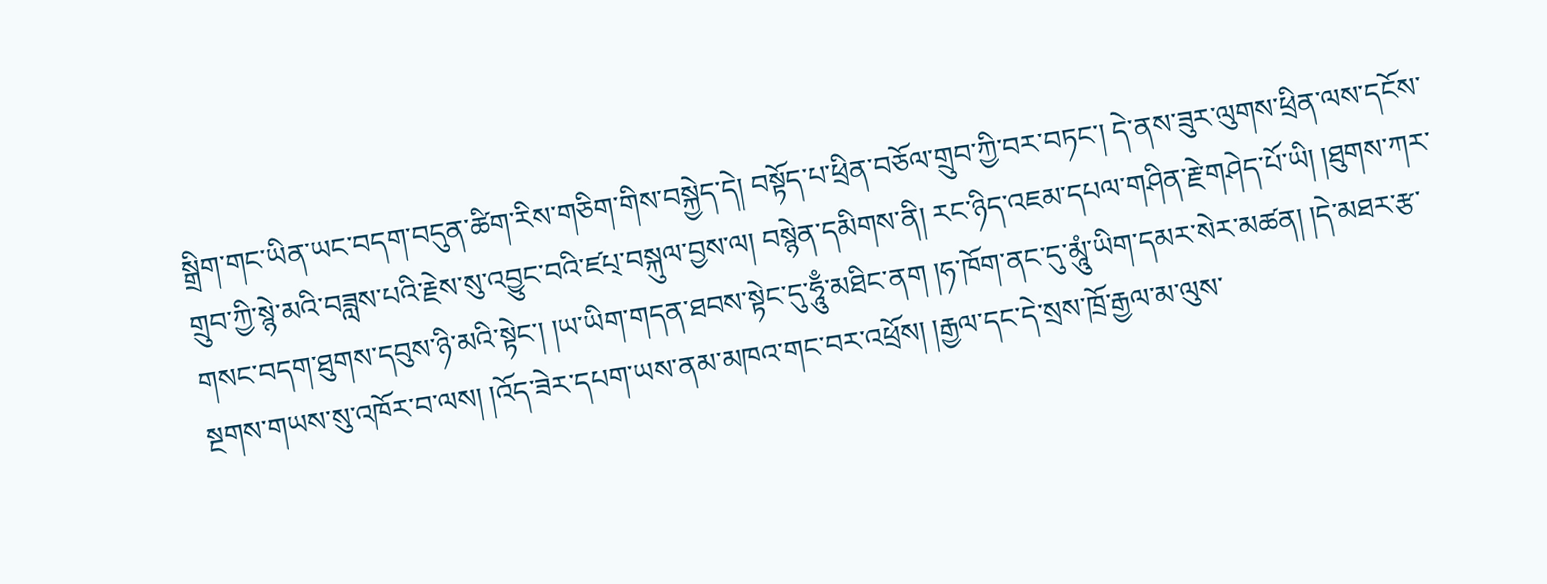སྒྲིག་གང་ཡིན་ཡང་བདག་བདུན་ཚིག་རིས་གཅིག་གིས་བསྐྱེད་དེ། བསྟོད་པ་ཕྲིན་བཅོལ་གྲུབ་ཀྱི་བར་བཏང་། དེ་ནས་ཟུར་ལུགས་ཕྲིན་ལས་དངོས་གྲུབ་ཀྱི་སྙེ་མའི་བཟླས་པའི་རྗེས་སུ་འབྱུང་བའི་ཛཔ྄་བསྐུལ་བྱས་ལ། བསྙེན་དམིགས་ནི། རང་ཉིད་འཇམ་དཔལ་གཤིན་རྗེ་གཤེད་པོ་ཡི། །ཐུགས་ཀར་གསང་བདག་ཐུགས་དབུས་ཉི་མའི་སྟེང་། །ཡ་ཡིག་གདན་ཐབས་སྟེང་དུ་ཧཱུྃ་མཐིང་ནག །ཧ་ཁོག་ནང་དུ་མཱུཾ་ཡིག་དམར་སེར་མཚན། །དེ་མཐར་རྩ་སྔགས་གཡས་སུ་འཁོར་བ་ལས། །འོད་ཟེར་དཔག་ཡས་ནམ་མཁའ་གང་བར་འཕྲོས། །རྒྱལ་དང་དེ་སྲས་ཁྲོ་རྒྱལ་མ་ལུས་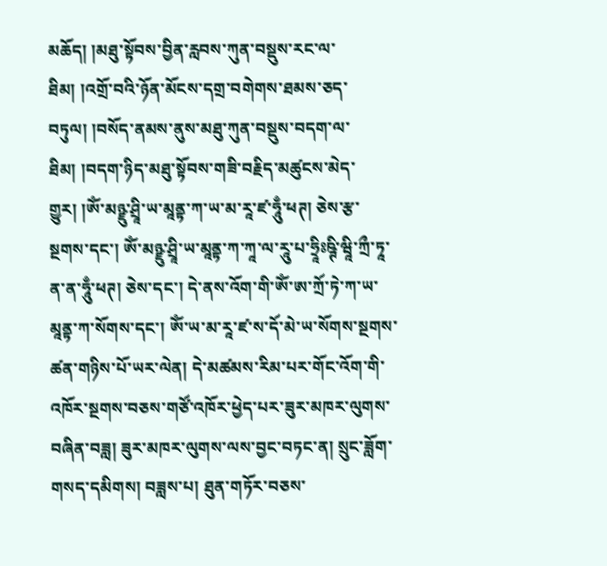མཆོད། །མཐུ་སྟོབས་བྱིན་རླབས་ཀུན་བསྡུས་རང་ལ་ཐིམ། །འགྲོ་བའི་ཉོན་མོངས་དགྲ་བགེགས་ཐམས་ཅད་བཏུལ། །བསོད་ནམས་ནུས་མཐུ་ཀུན་བསྡུས་བདག་ལ་ཐིམ། །བདག་ཉིད་མཐུ་སྟོབས་གཟི་བརྗིད་མཚུངས་མེད་གྱུར། །ཨོཾ་མཉྫུ་ཤྲཱི་ཡ་མཱནྟ་ཀ་ཡ་མ་རཱ་ཛ་ཧཱུྃ་ཕཊ། ཅེས་རྩ་སྔགས་དང་། ཨོཾ་མཉྫུ་ཤྲཱི་ཡ་མཱནྟ་ཀ་ཀཱ་ལ་རཱུ་པ་ཧྲཱིཿཥྚི་ཝཱི་ཀྲྀ་ཏཱ་ན་ན་ཧཱུྃ་ཕཊ། ཅེས་དང་། དེ་ནས་འོག་གི་ཨོཾ་ཨ་ཀྲོ་ཏེ་ཀ་ཡ་མཱནྟ་ཀ་སོགས་དང་། ཨོཾ་ཡ་མ་རཱ་ཛ་ས་དོ་མེ་ཡ་སོགས་སྔགས་ཚན་གཉིས་པོ་ཡར་ལེན། དེ་མཚམས་རིམ་པར་གོང་འོག་གི་འཁོར་སྔགས་བཅས་གཙོ་འཁོར་ཕྱེད་པར་ཟུར་མཁར་ལུགས་བཞིན་བཟླ། ཟུར་མཁར་ལུགས་ལས་བྱང་བཏང་ན། སྲུང་ཟློག་གསད་དམིགས། བཟླས་པ། ཐུན་གཏོར་བཅས་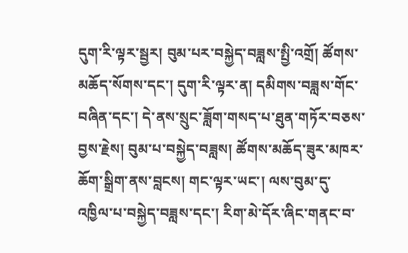དུག་རི་ལྟར་སྦྱར། བུམ་པར་བསྐྱེད་བཟླས་སྤྱི་འགྲོ། ཚོགས་མཆོད་སོགས་དང་། དུག་རི་ལྟར་ན། དམིགས་བཟླས་གོང་བཞིན་དང་། དེ་ནས་སྲུང་ཟློག་གསད་པ་ཐུན་གཏོར་བཅས་བྱས་རྗེས། བུམ་པ་བསྐྱེད་བཟླས། ཚོགས་མཆོད་ཟུར་མཁར་ཆོག་སྒྲིག་ནས་བླངས། གང་ལྟར་ཡང་། ལས་བུམ་དུ་འཁྱིལ་པ་བསྐྱེད་བཟླས་དང་། རིག་མེ་དོར་ཞིང་གནང་བ་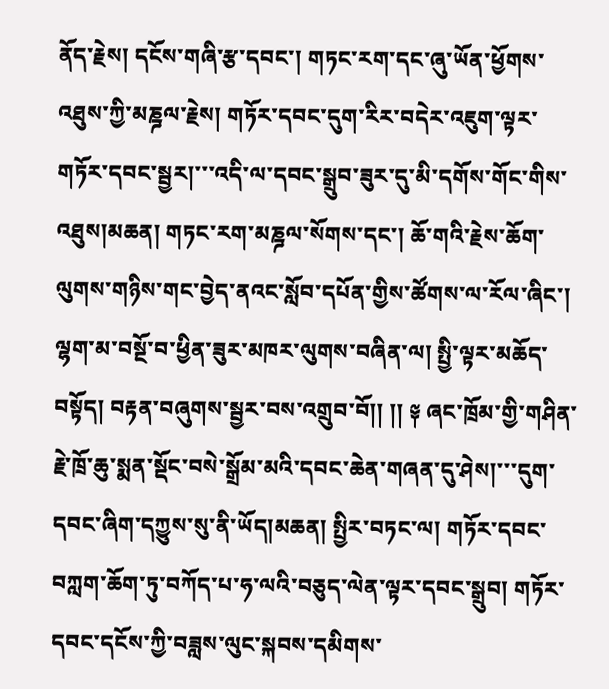ནོད་རྗེས། དངོས་གཞི་རྩ་དབང་། གཏང་རག་དང་ཞུ་ཡོན་ཕྱོགས་འཐུས་ཀྱི་མཎྜལ་རྗེས། གཏོར་དབང་དུག་རིར་བདེར་འཇུག་ལྟར་གཏོར་དབང་སྦྱར།་་་འདི་ལ་དབང་སྒྲུབ་ཟུར་དུ་མི་དགོས་གོང་གིས་འཐུས།མཆན། གཏང་རག་མཎྜལ་སོགས་དང་། ཆོ་གའི་རྗེས་ཆོག་ལུགས་གཉིས་གང་བྱེད་ནའང་སློབ་དཔོན་གྱིས་ཚོགས་ལ་རོལ་ཞིང་། ལྷག་མ་བསྔོ་བ་ཕྱིན་ཟུར་མཁར་ལུགས་བཞིན་ལ། སྤྱི་ལྟར་མཆོད་བསྟོད། བརྟན་བཞུགས་སྦྱར་བས་འགྲུབ་བོ།། །། ༈ ཞང་ཁྲོམ་གྱི་གཤིན་རྗེ་ཁྲོ་ཆུ་སྨན་སྡོང་བསེ་སྒྲོམ་མའི་དབང་ཆེན་གཞན་དུ་ཤེས།་་་དུག་དབང་ཞིག་དཀྱུས་སུ་ནི་ཡོད།མཆན། སྤྱིར་བཏང་ལ། གཏོར་དབང་བཀླག་ཆོག་ཏུ་བཀོད་པ་ཧ་ལའི་བཅུད་ལེན་ལྟར་དབང་སྒྲུབ། གཏོར་དབང་དངོས་ཀྱི་བཟླས་ལུང་སྐབས་དམིགས་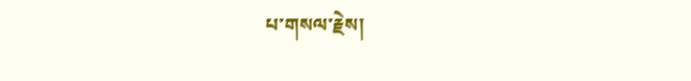པ་གསལ་རྗེས།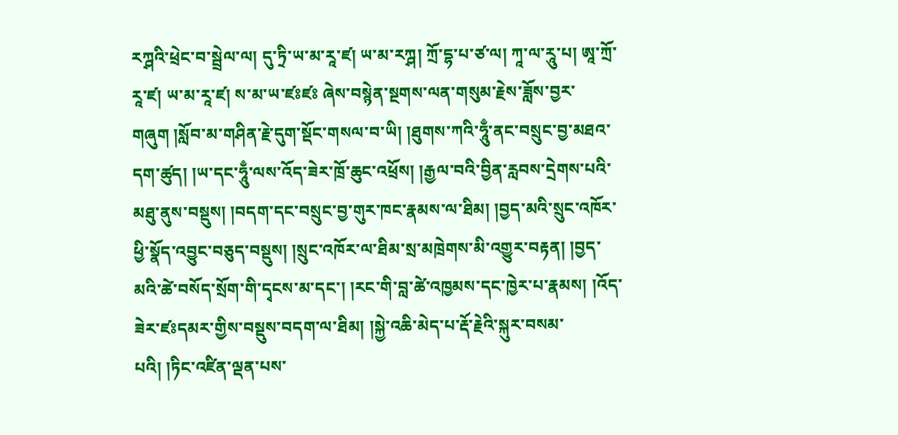རཀྴའི་ཕྲེང་བ་སྦྲེལ་ལ། དུ་ཏྲི་ཡ་མ་རཱ་ཛ། ཡ་མ་རཀྴ། ཀྲོ་དྷ་པ་ཙ་ལ། ཀཱ་ལ་རཱུ་པ། ཨཱ་ཀྲོ་རཱ་ཛ། ཡ་མ་རཱ་ཛ། ས་མ་ཡ་ཛཿཛཿ ཞེས་བསྙེན་སྔགས་ལན་གསུམ་རྗེས་ཟློས་བྱར་གཞུག །སློབ་མ་གཤིན་རྗེ་དུག་སྡོང་གསལ་བ་ཡི། །ཐུགས་ཀའི་ཧཱུྃ་ནང་བསྲུང་བྱ་མཐའ་དག་ཚུད། །ཡ་དང་ཧཱུྃ་ལས་འོད་ཟེར་ཁྲོ་ཆུང་འཕྲོས། །རྒྱལ་བའི་བྱིན་རླབས་དྲེགས་པའི་མཐུ་ནུས་བསྡུས། །བདག་དང་བསྲུང་བྱ་གུར་ཁང་རྣམས་ལ་ཐིམ། །བྱད་མའི་སྲུང་འཁོར་ཕྱི་སྣོད་འབྱུང་བཅུད་བསྡུས། །སྲུང་འཁོར་ལ་ཐིམ་སྲ་མཁྲེགས་མི་འགྱུར་བརྟན། །བྱད་མའི་ཚེ་བསོད་སྲོག་གི་དྭངས་མ་དང་། །རང་གི་བླ་ཚེ་འཁྱམས་དང་ཁྱེར་པ་རྣམས། །འོད་ཟེར་ཛཿདམར་གྱིས་བསྡུས་བདག་ལ་ཐིམ། །སྐྱེ་འཆི་མེད་པ་རྡོ་རྗེའི་སྐུར་བསམ་པའི། །ཏིང་འཛིན་ལྡན་པས་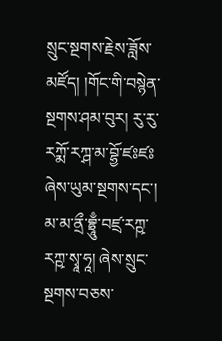སྲུང་སྔགས་རྗེས་ཟློས་མཛོད། །གོང་གི་བསྙེན་སྔགས་ཤམ་བུར། རུ་རུ་རཀྨོ་རཀྴ་མ་བྷྱོ་ཛཿཛཿ ཞེས་ཡུམ་སྔགས་དང་། མ་མ་ནྲྀ་བྷྲཱུྃ་བཛྲ་རཀྵ་རཀྵ་སྭཱ་ཧཱ། ཞེས་སྲུང་སྔགས་བཅས་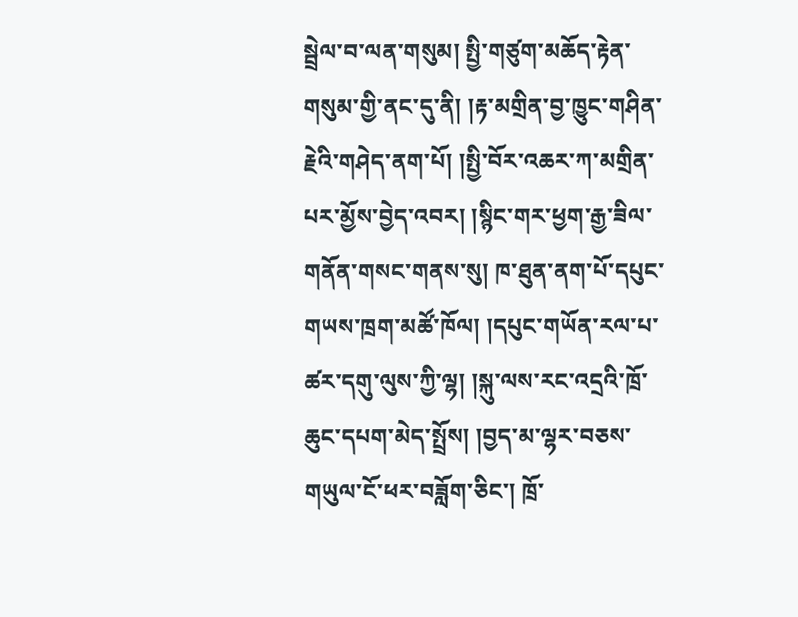སྦྲེལ་བ་ལན་གསུམ། སྤྱི་གཙུག་མཆོད་རྟེན་གསུམ་གྱི་ནང་དུ་ནི། །རྟ་མགྲིན་བྱ་ཁྱུང་གཤིན་རྗེའི་གཤེད་ནག་པོ། །སྤྱི་བོར་འཆར་ཀ་མགྲིན་པར་མྱོས་བྱེད་འབར། །སྙིང་གར་ཕྱག་རྒྱ་ཟིལ་གནོན་གསང་གནས་སུ། ཁ་ཐུན་ནག་པོ་དཔུང་གཡས་ཁྲག་མཚོ་ཁོལ། །དཔུང་གཡོན་རལ་པ་ཚར་དགུ་ལུས་ཀྱི་ལྷ། །སྐུ་ལས་རང་འདྲའི་ཁྲོ་ཆུང་དཔག་མེད་སྤྲོས། །བྱད་མ་ལྷར་བཅས་གཡུལ་ངོ་ཕར་བཟློག་ཅིང་། ཁྲོ་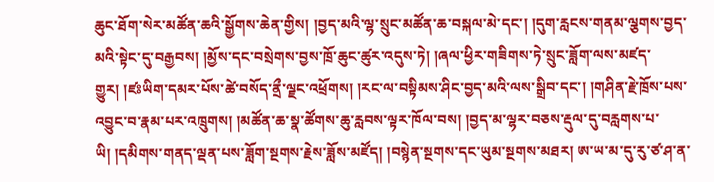ཆུང་ཐོག་སེར་མཚོན་ཆའི་སྒྱོགས་ཆེན་གྱིས། །བྱད་མའི་ལྷ་སྲུང་མཚོན་ཆ་བསྐལ་མེ་དང་། །དུག་རླངས་གནམ་ལྕགས་བྱད་མའི་སྟེང་དུ་བརྒྱབས། །མྱོས་དང་བསྲེགས་བྱས་ཁྲོ་ཆུང་ཚུར་འདུས་ཏེ། །ཞལ་ཕྱིར་གཟིགས་ཏེ་སྲུང་ཟློག་ལས་མཛད་གྱུར། །ཛཿཡིག་དམར་པོས་ཚེ་བསོད་ནྲྀ་ལྗང་འཕྲོགས། །རང་ལ་བསྟིམས་ཤིང་བྱད་མའི་ལས་སྒྲིབ་དང་། །གཤིན་རྗེ་ཁྲོས་པས་འབྱུང་བ་རྣམ་པར་འཁྲུགས། །མཚོན་ཆ་སྣ་ཚོགས་ཆུ་རླབས་ལྟར་ཁོལ་བས། །བྱད་མ་ལྷར་བཅས་རྡུལ་དུ་བརླགས་པ་ཡི། །དམིགས་གནད་ལྡན་པས་ཟློག་སྔགས་རྗེས་ཟློས་མཛོད། །བསྙེན་སྔགས་དང་ཡུམ་སྔགས་མཐར། ཨ་ཡ་མ་དུ་རུ་ཙ་ཤ་ན་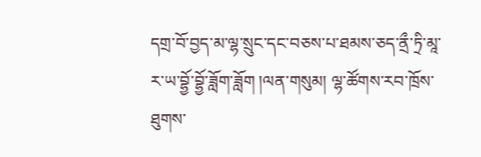དགྲ་བོ་བྱད་མ་ལྷ་སྲུང་དང་བཅས་པ་ཐམས་ཅད་ནྲྀ་ཏྲི་མཱ་ར་ཡ་བྷྱོ་བྷྱོ་ཟློག་ཟློག །ལན་གསུམ། ལྷ་ཚོགས་རབ་ཁྲོས་ཐུགས་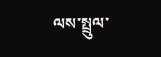ལས་སྤྲུལ་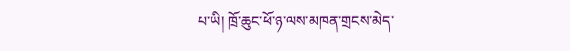པ་ཡི། ཁྲོ་ཆུང་ཕོ་ཉ་ལས་མཁན་གྲངས་མེད་